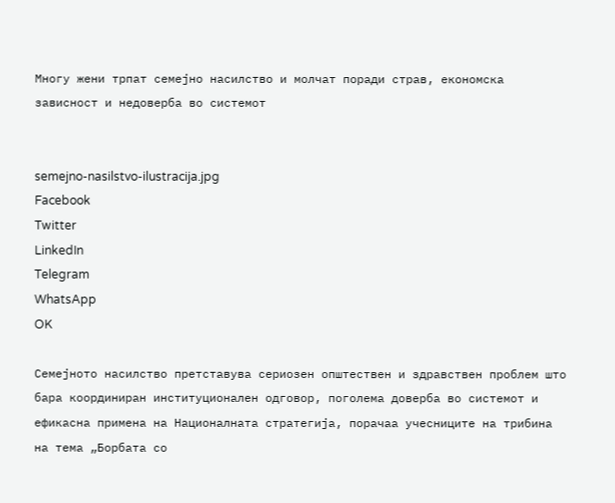Многу жени трпат семејно насилство и молчат поради страв, економска зависност и недоверба во системот


semejno-nasilstvo-ilustracija.jpg
Facebook
Twitter
LinkedIn
Telegram
WhatsApp
OK

Семејното насилство претставува сериозен општествен и здравствен проблем што бара координиран институционален одговор, поголема доверба во системот и ефикасна примена на Националната стратегија, порачаа учесниците на трибина на тема „Борбата со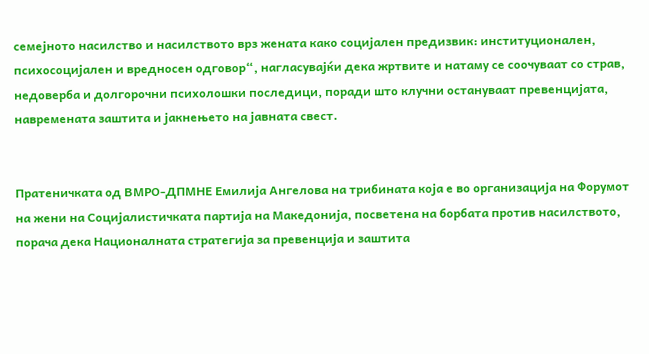семејното насилство и насилството врз жената како социјален предизвик: институционален, психосоцијален и вредносен одговор“, нагласувајќи дека жртвите и натаму се соочуваат со страв, недоверба и долгорочни психолошки последици, поради што клучни остануваат превенцијата, навремената заштита и јакнењето на јавната свест.


Пратеничката од ВМРО-ДПМНЕ Емилија Ангелова на трибината која е во организација на Форумот на жени на Социјалистичката партија на Македонија, посветена на борбата против насилството, порача дека Националната стратегија за превенција и заштита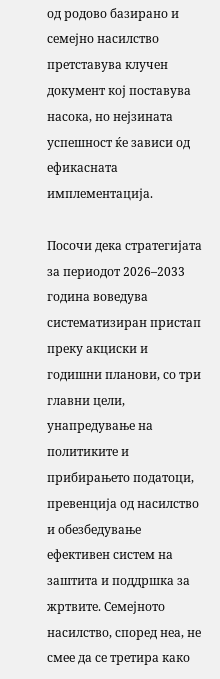од родово базирано и семејно насилство претставува клучен документ кој поставува насока, но нејзината успешност ќе зависи од ефикасната имплементација.

Посочи дека стратегијата за периодот 2026–2033 година воведува систематизиран пристап преку акциски и годишни планови, со три главни цели, унапредување на политиките и прибирањето податоци, превенција од насилство и обезбедување ефективен систем на заштита и поддршка за жртвите. Семејното насилство, според неа, не смее да се третира како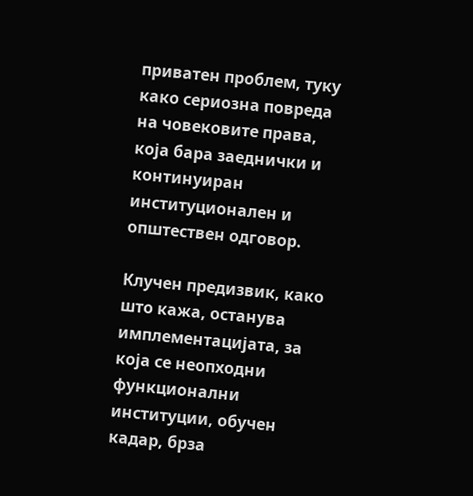приватен проблем, туку како сериозна повреда на човековите права, која бара заеднички и континуиран институционален и општествен одговор.

Клучен предизвик, како што кажа, останува имплементацијата, за која се неопходни функционални институции, обучен кадар, брза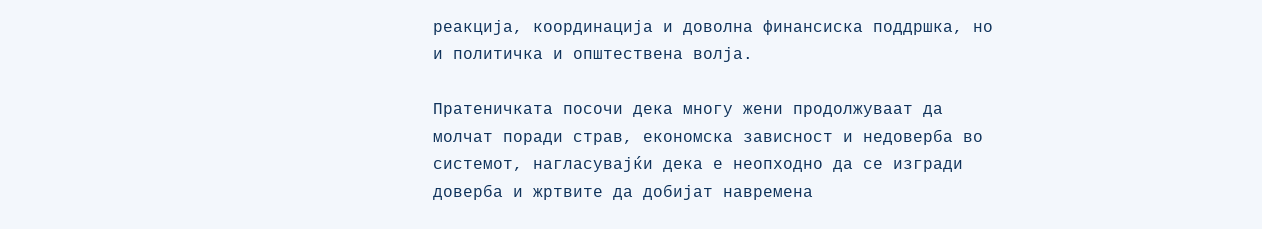реакција, координација и доволна финансиска поддршка, но и политичка и општествена волја.

Пратеничката посочи дека многу жени продолжуваат да молчат поради страв, економска зависност и недоверба во системот, нагласувајќи дека е неопходно да се изгради доверба и жртвите да добијат навремена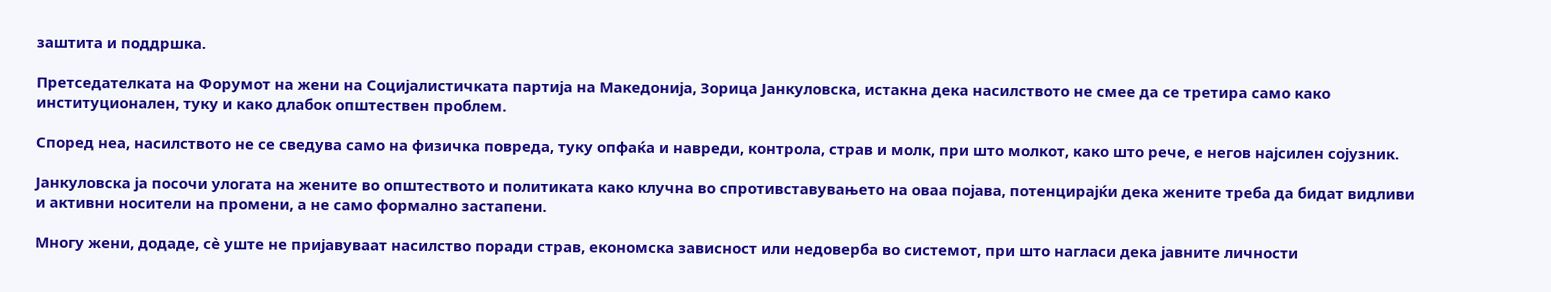заштита и поддршка.

Претседателката на Форумот на жени на Социјалистичката партија на Македонија, Зорица Јанкуловска, истакна дека насилството не смее да се третира само како институционален, туку и како длабок општествен проблем.

Според неа, насилството не се сведува само на физичка повреда, туку опфаќа и навреди, контрола, страв и молк, при што молкот, како што рече, е негов најсилен сојузник.

Јанкуловска ја посочи улогата на жените во општеството и политиката како клучна во спротивставувањето на оваа појава, потенцирајќи дека жените треба да бидат видливи и активни носители на промени, а не само формално застапени.

Многу жени, додаде, сè уште не пријавуваат насилство поради страв, економска зависност или недоверба во системот, при што нагласи дека јавните личности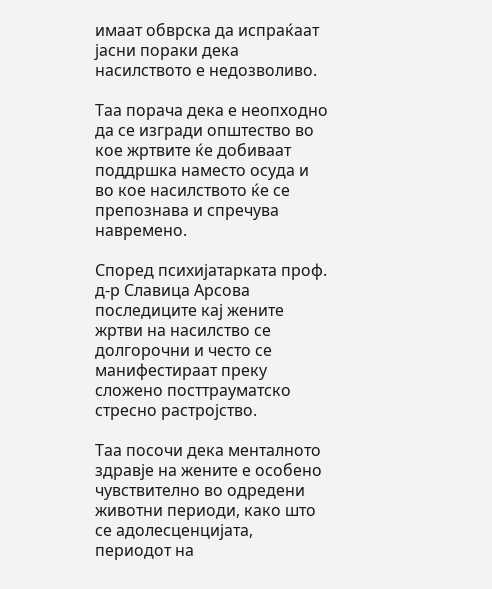имаат обврска да испраќаат јасни пораки дека насилството е недозволиво.

Таа порача дека е неопходно да се изгради општество во кое жртвите ќе добиваат поддршка наместо осуда и во кое насилството ќе се препознава и спречува навремено.

Според психијатарката проф. д-р Славица Арсова последиците кај жените жртви на насилство се долгорочни и често се манифестираат преку сложено посттрауматско стресно растројство.

Таа посочи дека менталното здравје на жените е особено чувствително во одредени животни периоди, како што се адолесценцијата, периодот на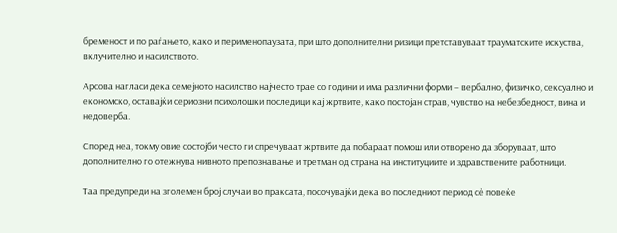бременост и по раѓањето, како и перименопаузата, при што дополнителни ризици претставуваат трауматските искуства, вклучително и насилството.

Арсова нагласи дека семејното насилство најчесто трае со години и има различни форми – вербално, физичко, сексуално и економско, оставајќи сериозни психолошки последици кај жртвите, како постојан страв, чувство на небезбедност, вина и недоверба.

Според неа, токму овие состојби често ги спречуваат жртвите да побараат помош или отворено да зборуваат, што дополнително го отежнува нивното препознавање и третман од страна на институциите и здравствените работници.

Таа предупреди на зголемен број случаи во праксата, посочувајќи дека во последниот период сѐ повеќе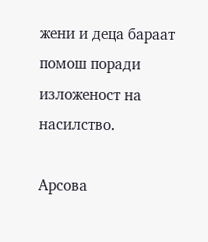жени и деца бараат помош поради изложеност на насилство.

Арсова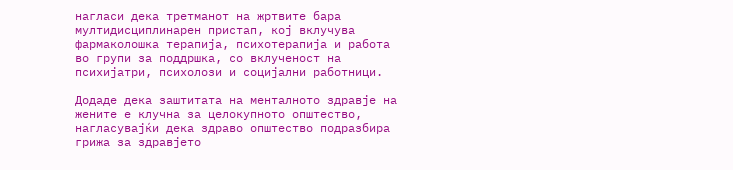нагласи дека третманот на жртвите бара мултидисциплинарен пристап, кој вклучува фармаколошка терапија, психотерапија и работа во групи за поддршка, со вклученост на психијатри, психолози и социјални работници.

Додаде дека заштитата на менталното здравје на жените е клучна за целокупното општество, нагласувајќи дека здраво општество подразбира грижа за здравјето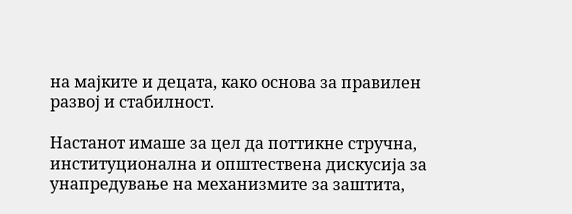на мајките и децата, како основа за правилен развој и стабилност.

Настанот имаше за цел да поттикне стручна, институционална и општествена дискусија за унапредување на механизмите за заштита,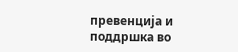превенција и поддршка во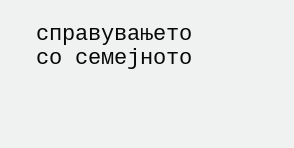справувањето со семејното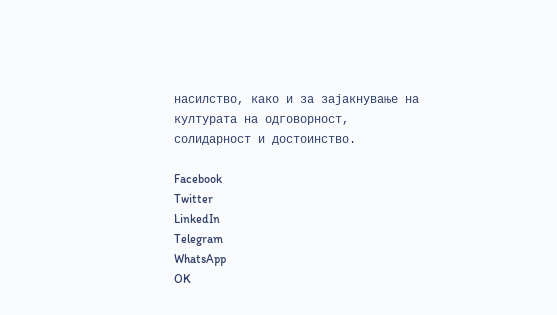насилство, како и за зајакнување на културата на одговорност, солидарност и достоинство.

Facebook
Twitter
LinkedIn
Telegram
WhatsApp
OK